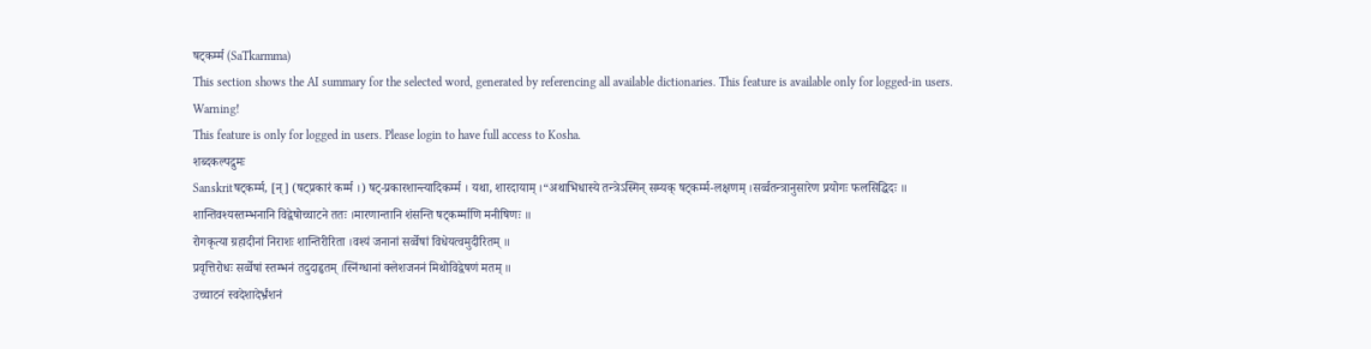षट्कर्म्म (SaTkarmma)
This section shows the AI summary for the selected word, generated by referencing all available dictionaries. This feature is available only for logged-in users.
Warning!
This feature is only for logged in users. Please login to have full access to Kosha.
शब्दकल्पद्रुमः
Sanskritषट्कर्म्म, [न्] (षट्प्रकारं कर्म्म ।) षट्-प्रकारशान्त्यादिकर्म्म । यथा, शारदायाम् ।“अथाभिधास्ये तन्त्रेऽस्मिन् सम्यक् षट्कर्म्म-लक्षणम् ।सर्व्वतन्त्रानुसारेण प्रयोगः फलसिद्धिदः ॥
शान्तिवश्यस्तम्भनानि विद्वेषोच्चाटने ततः ।मारणान्तानि शंसन्ति षट्कर्म्माणि मनीषिणः ॥
रोगकृत्या ग्रहादीनां निराशः शान्तिरीरिता ।वश्यं जनानां सर्व्वेषां विधेयत्वमुदीरितम् ॥
प्रवृत्तिरोधः सर्व्वेषां स्तम्भनं तदुदाहृतम् ।स्निंग्धानां क्लेशजननं मिथोविद्वेषणं मतम् ॥
उच्चाटनं स्वदेशादेर्भ्रंशनं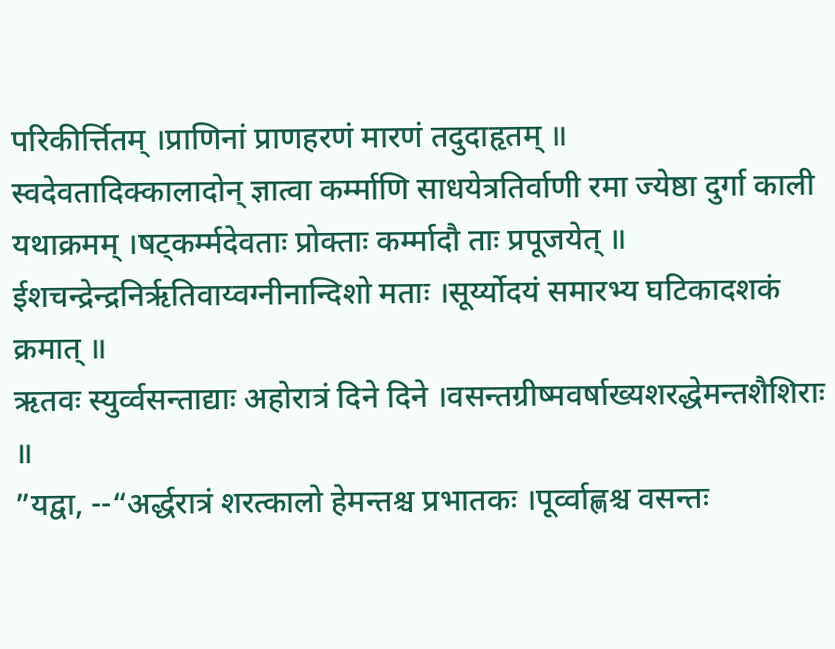परिकीर्त्तितम् ।प्राणिनां प्राणहरणं मारणं तदुदाहृतम् ॥
स्वदेवतादिक्कालादोन् ज्ञात्वा कर्म्माणि साधयेत्रतिर्वाणी रमा ज्येष्ठा दुर्गा काली यथाक्रमम् ।षट्कर्म्मदेवताः प्रोक्ताः कर्म्मादौ ताः प्रपूजयेत् ॥
ईशचन्द्रेन्द्रनिरृतिवाय्वग्नीनान्दिशो मताः ।सूर्य्योदयं समारभ्य घटिकादशकं क्रमात् ॥
ऋतवः स्युर्व्वसन्ताद्याः अहोरात्रं दिने दिने ।वसन्तग्रीष्मवर्षाख्यशरद्धेमन्तशैशिराः ॥
”यद्वा, --“अर्द्धरात्रं शरत्कालो हेमन्तश्च प्रभातकः ।पूर्व्वाह्णश्च वसन्तः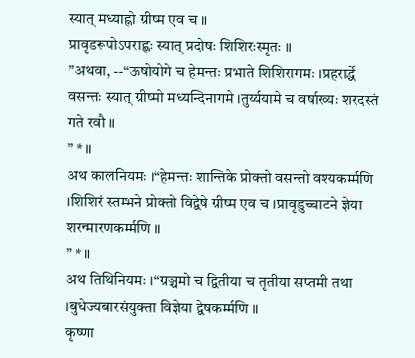स्यात् मध्याह्नो ग्रीष्म एव च ॥
प्रावृडरूपोऽपराह्णः स्यात् प्रदोषः शिशिरःस्मृतः ॥
”अथवा, --“ऊषोयोगे च हेमन्तः प्रभाते शिशिरागमः ।प्रहरार्द्धे वसन्तः स्यात् ग्रीष्मो मध्यन्दिनागमे ।तुर्य्ययामे च वर्षाख्यः शरदस्तं गते रवौ ॥
” * ॥
अथ कालनियमः ।“हेमन्तः शान्तिके प्रोक्तो वसन्तो वश्यकर्म्मणि ।शिशिरं स्तम्भने प्रोक्तो विद्वेषे ग्रीष्म एव च ।प्रावृडुच्चाटने ज्ञेया शरन्मारणकर्म्मणि ॥
” * ॥
अथ तिथिनियमः ।“ग्रञ्चमो च द्वितीया च तृतीया सप्तमी तथा ।बुधेज्यबारसंयुक्ता विज्ञेया द्वेषकर्म्मणि ॥
कृष्णा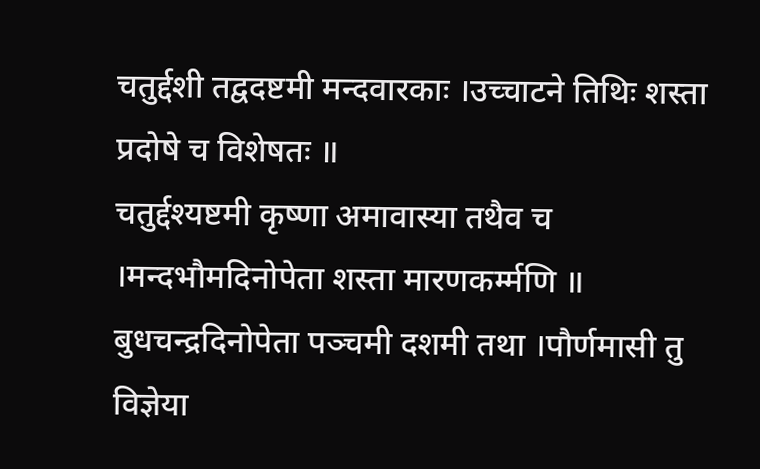चतुर्द्दशी तद्वदष्टमी मन्दवारकाः ।उच्चाटने तिथिः शस्ता प्रदोषे च विशेषतः ॥
चतुर्द्दश्यष्टमी कृष्णा अमावास्या तथैव च ।मन्दभौमदिनोपेता शस्ता मारणकर्म्मणि ॥
बुधचन्द्रदिनोपेता पञ्चमी दशमी तथा ।पौर्णमासी तु विज्ञेया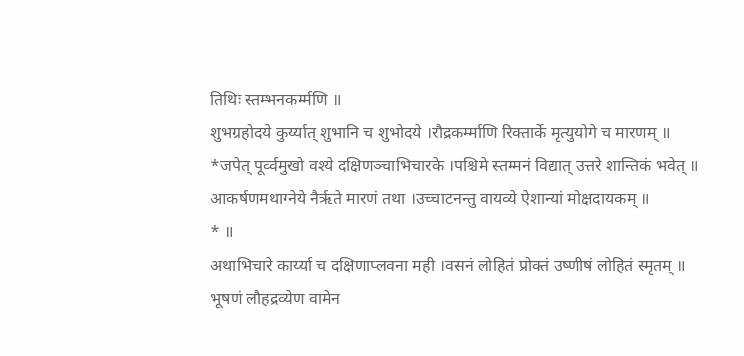तिथिः स्तम्भनकर्म्मणि ॥
शुभग्रहोदये कुर्य्यात् शुभानि च शुभोदये ।रौद्रकर्म्माणि रिक्तार्के मृत्युयोगे च मारणम् ॥
*जपेत् पूर्व्वमुखो वश्ये दक्षिणञ्चाभिचारके ।पश्चिमे स्तम्मनं विद्यात् उत्तरे शान्तिकं भवेत् ॥
आकर्षणमथाग्नेये नैरृते मारणं तथा ।उच्चाटनन्तु वायव्ये ऐशान्यां मोक्षदायकम् ॥
* ॥
अथाभिचारे कार्य्या च दक्षिणाप्लवना मही ।वसनं लोहितं प्रोक्तं उष्णीषं लोहितं स्मृतम् ॥
भूषणं लौहद्रव्येण वामेन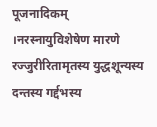पूजनादिकम् ।नरस्नायुविशेषेण मारणे रज्जुरीरितामृतस्य युद्धशून्यस्य दन्तस्य गर्द्दभस्य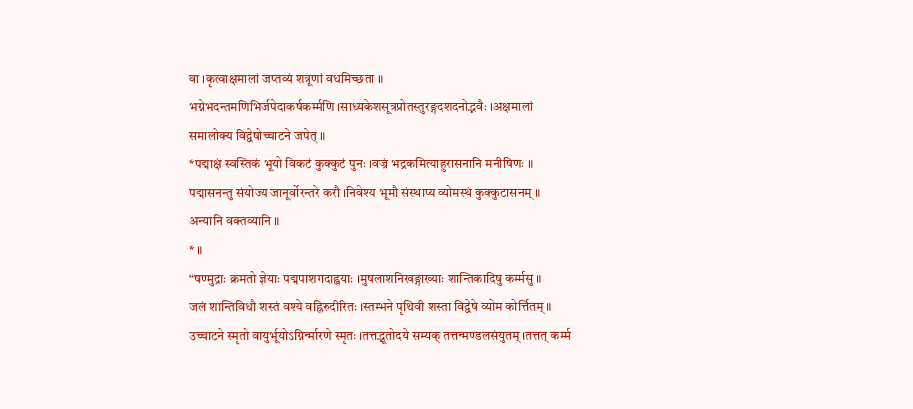वा ।कृत्वाक्षमालां जप्तव्यं शत्रूणां वधमिच्छता ॥
भग्नेभदन्तमणिभिर्जपेदाकर्षकर्म्मणि ।साध्यकेशसूत्रप्रोतस्तुरङ्गदशदनोद्भवैः ।अक्षमालां समालोक्य विद्वेषोच्चाटने जपेत् ॥
*पद्माक्षं स्वस्तिकं भूयो विकटं कुक्कुटं पुनः ।वज्रं भद्रकमित्याहुरासनानि मनीषिणः ॥
पद्मासनन्तु संयोज्य जानूर्वोरन्तरे करौ ।निवेश्य भूमौ संस्थाप्य व्योमस्थं कुक्कुटासनम् ॥
अन्यानि वक्तव्यानि ॥
* ॥
“षण्मुद्राः क्रमतो ज्ञेयाः पद्मपाशगदाह्वयाः ।मुषलाशनिखङ्गाख्याः शान्तिकादिषु कर्म्मसु ॥
जलं शान्तिविधौ शस्तं वश्ये वह्निरुदीरितः ।स्तम्भने पृथिवी शस्ता विद्वेषे व्योम कोर्त्तितम् ॥
उच्चाटने स्मृतो वायुर्भूयोऽग्निर्न्मारणे स्मृतः ।तत्तद्भूतोदये सम्यक् तत्तन्मण्डलसंयुतम् ।तत्तत् कर्म्म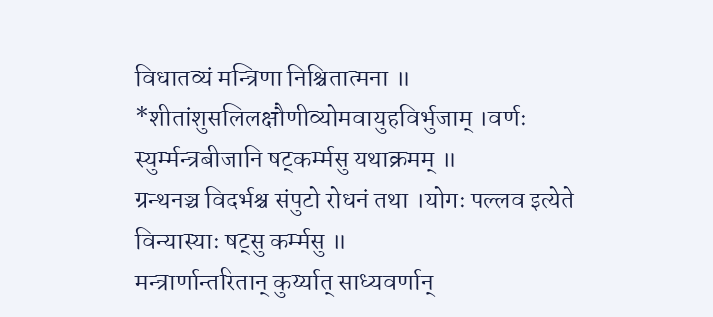विधातव्यं मन्त्रिणा निश्चितात्मना ॥
*शीतांशुसलिलक्षौणीव्योमवायुहविर्भुजाम् ।वर्णः स्युर्म्मन्त्रबीजानि षट्कर्म्मसु यथाक्रमम् ॥
ग्रन्थनञ्च विदर्भश्च संपुटो रोधनं तथा ।योगः पल्लव इत्येते विन्यास्याः षट्सु कर्म्मसु ॥
मन्त्रार्णान्तरितान् कुर्य्यात् साध्यवर्णान्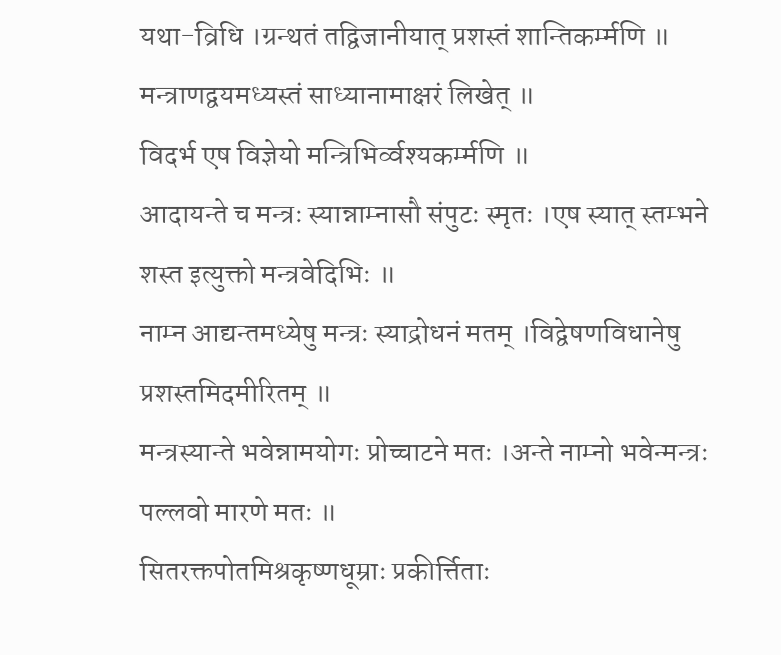यथा-व्रिधि ।ग्रन्थतं तद्विजानीयात् प्रशस्तं शान्तिकर्म्मणि ॥
मन्त्राणद्वयमध्यस्तं साध्यानामाक्षरं लिखेत् ॥
विदर्भ एष विज्ञेयो मन्त्रिभिर्व्वश्यकर्म्मणि ॥
आदायन्ते च मन्त्रः स्यान्नाम्नासौ संपुटः स्मृतः ।एष स्यात् स्तम्भने शस्त इत्युक्तो मन्त्रवेदिभिः ॥
नाम्न आद्यन्तमध्येषु मन्त्रः स्याद्रोधनं मतम् ।विद्वेषणविधानेषु प्रशस्तमिदमीरितम् ॥
मन्त्रस्यान्ते भवेन्नामयोगः प्रोच्चाटने मतः ।अन्ते नाम्नो भवेन्मन्त्रः पल्लवो मारणे मतः ॥
सितरक्तपोतमिश्रकृष्णधूम्राः प्रकीर्त्तिताः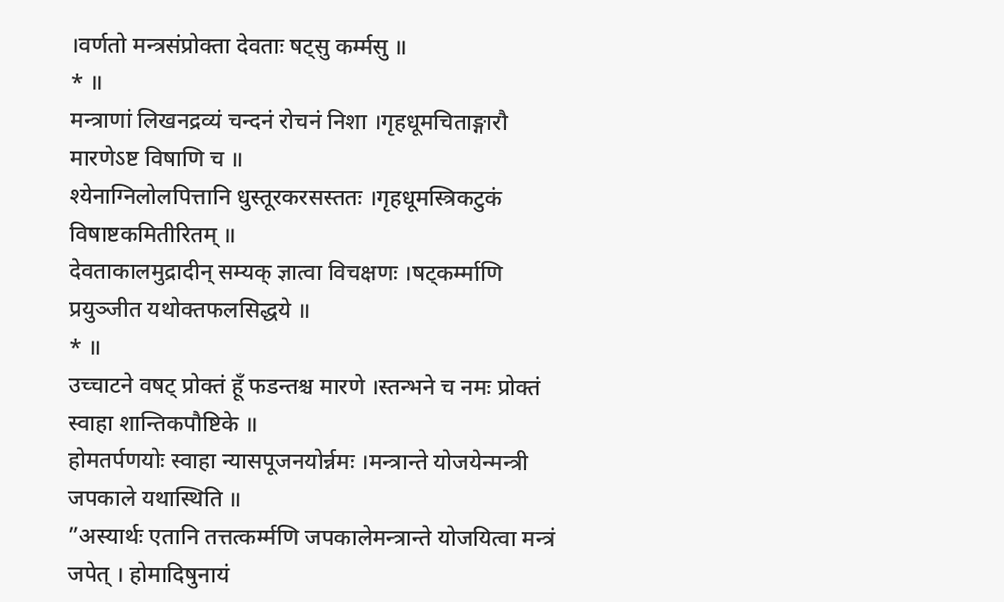।वर्णतो मन्त्रसंप्रोक्ता देवताः षट्सु कर्म्मसु ॥
* ॥
मन्त्राणां लिखनद्रव्यं चन्दनं रोचनं निशा ।गृहधूमचिताङ्गारौ मारणेऽष्ट विषाणि च ॥
श्येनाग्निलोलपित्तानि धुस्तूरकरसस्ततः ।गृहधूमस्त्रिकटुकं विषाष्टकमितीरितम् ॥
देवताकालमुद्रादीन् सम्यक् ज्ञात्वा विचक्षणः ।षट्कर्म्माणि प्रयुञ्जीत यथोक्तफलसिद्धये ॥
* ॥
उच्चाटने वषट् प्रोक्तं हूँ फडन्तश्च मारणे ।स्तन्भने च नमः प्रोक्तं स्वाहा शान्तिकपौष्टिके ॥
होमतर्पणयोः स्वाहा न्यासपूजनयोर्न्नमः ।मन्त्रान्ते योजयेन्मन्त्री जपकाले यथास्थिति ॥
”अस्यार्थः एतानि तत्तत्कर्म्मणि जपकालेमन्त्रान्ते योजयित्वा मन्त्रं जपेत् । होमादिषुनायं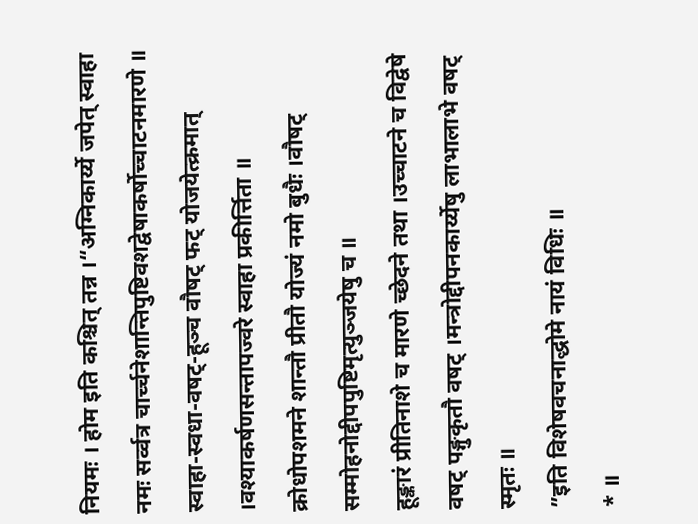नियमः । होम इति कश्चित् तन्न ।“अग्निकार्य्ये जपेत् स्वाहा नमः सर्व्वत्र चार्च्चनेशान्तिपुष्टिवशद्वेषाकर्षोच्चाटनमारणे ॥
स्वाहा-स्वधा-वषट्-हूञ्च वौषट् फट् योजयेत्क्रमात् ।वश्याकर्षणसन्तापज्वरे स्वाहा प्रकीर्त्तिता ॥
क्रोधोपशमने शान्तौ प्रीतौ योज्यं नमो बुधैः ।वौषट् सम्मोहनोद्दीपपुष्टिमृत्युञ्जयेषु च ॥
हूङ्कारं प्रीतिनाशे च मारणे च्छेदने तथा ।उच्चाटने च विद्वेषे वषट् पङ्गुकृतौ वषट् ।मन्त्रोद्दीपनकार्य्येषु लाभालाभे वषट् स्मृतः ॥
”इति विशेषवचनाद्धोमे नायं विधिः ॥
* ॥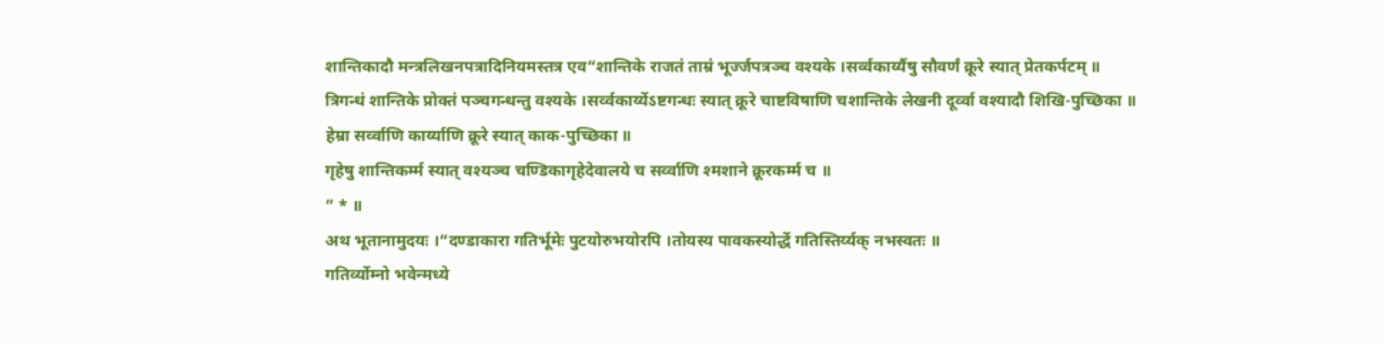शान्तिकादौ मन्त्रलिखनपत्रादिनियमस्तत्र एव“शान्तिके राजतं ताम्रं भूर्ज्जपत्रञ्च वश्यके ।सर्व्वकार्य्यैषु सौवर्णं क्रूरे स्यात् प्रेतकर्पटम् ॥
त्रिगन्धं शान्तिके प्रोक्तं पञ्चगन्धन्तु वश्यके ।सर्व्वकार्य्येऽष्टगन्धः स्यात् क्रूरे चाष्टविषाणि चशान्तिके लेखनी दूर्व्वा वश्यादौ शिखि-पुच्छिका ॥
हेम्रा सर्व्वाणि कार्य्याणि क्रूरे स्यात् काक-पुच्छिका ॥
गृहेषु शान्तिकर्म्म स्यात् वश्यञ्च चण्डिकागृहेदेवालये च सर्व्वाणि श्मशाने क्रूरकर्म्म च ॥
” * ॥
अथ भूतानामुदयः ।“दण्डाकारा गतिर्भूमेः पुटयोरुभयोरपि ।तोयस्य पावकस्योर्द्धे गतिस्तिर्य्यक् नभस्वतः ॥
गतिर्व्योम्नो भवेन्मध्ये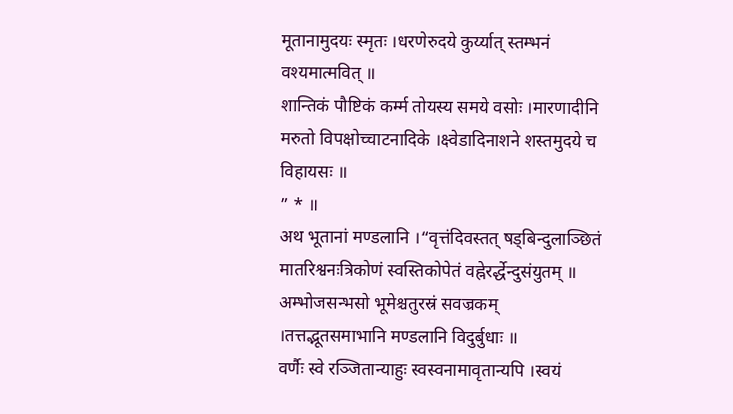मूतानामुदयः स्मृतः ।धरणेरुदये कुर्य्यात् स्तम्भनं वश्यमात्मवित् ॥
शान्तिकं पौष्टिकं कर्म्म तोयस्य समये वसोः ।मारणादीनि मरुतो विपक्षोच्चाटनादिके ।क्ष्वेडादिनाशने शस्तमुदये च विहायसः ॥
” * ॥
अथ भूतानां मण्डलानि ।“वृत्तंदिवस्तत् षड्बिन्दुलाञ्छितं मातरिश्वनःत्रिकोणं स्वस्तिकोपेतं वह्नेरर्द्धेन्दुसंयुतम् ॥
अम्भोजसन्भसो भूमेश्चतुरस्रं सवज्रकम् ।तत्तद्भूतसमाभानि मण्डलानि विदुर्बुधाः ॥
वर्णैः स्वे रञ्जितान्याहुः स्वस्वनामावृतान्यपि ।स्वयं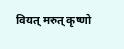वियत् मरुत् कृष्णो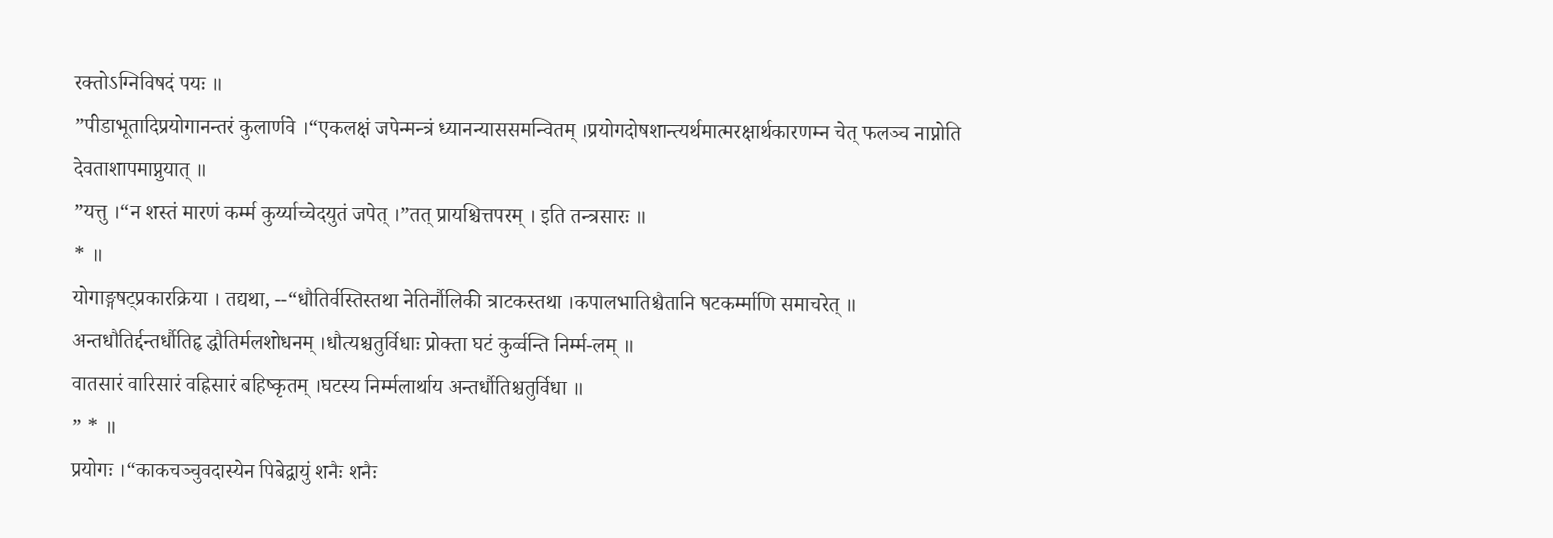रक्तोऽग्निविषदं पयः ॥
”पीडाभूतादिप्रयोगानन्तरं कुलार्णवे ।“एकलक्षं जपेन्मन्त्रं ध्यानन्याससमन्वितम् ।प्रयोगदोषशान्त्यर्थमात्मरक्षार्थकारणम्न चेत् फलञ्च नाप्नोति देवताशापमाप्नुयात् ॥
”यत्तु ।“न शस्तं मारणं कर्म्म कुर्य्याच्चेदयुतं जपेत् ।”तत् प्रायश्चित्तपरम् । इति तन्त्रसारः ॥
* ॥
योगाङ्गषट्प्रकारक्रिया । तद्यथा, --“धौतिर्वस्तिस्तथा नेतिर्नौलिकी त्राटकस्तथा ।कपालभातिश्चैतानि षटकर्म्माणि समाचरेत् ॥
अन्तधौतिर्द्दन्तर्धौतिहृ द्धौतिर्मलशोधनम् ।धौत्यश्चतुर्विधाः प्रोक्ता घटं कुर्व्वन्ति निर्म्म-लम् ॥
वातसारं वारिसारं वह्रिसारं बहिष्कृतम् ।घटस्य निर्म्मलार्थाय अन्तर्धौतिश्चतुर्विधा ॥
” * ॥
प्रयोगः ।“काकचञ्चुवदास्येन पिबेद्वायुं शनैः शनैः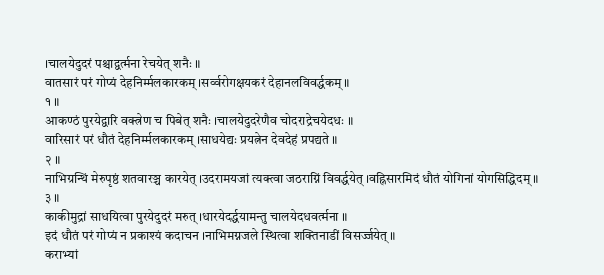।चालयेदुदरं पश्चाद्वर्त्मना रेचयेत् शनैः ॥
वातसारं परं गोप्यं देहनिर्म्मलकारकम् ।सर्व्वरोगक्षयकरं देहानलविवर्द्धकम् ॥
१ ॥
आकण्ठं पुरयेद्वारि वक्त्रेण च पिबेत् शनैः ।चालयेदुदरेणैव चोदराद्रेचयेदधः ॥
वारिसारं परं धौतं देहनिर्म्मलकारकम् ।साधयेद्यः प्रयत्नेन देवदेहं प्रपद्यते ॥
२ ॥
नाभिग्रन्थिं मेरुपृष्ठं शतवारञ्च कारयेत् ।उदरामयजां त्यक्त्वा जठराग्निं विवर्द्धयेत् ।वह्निसारमिदं धौतं योगिनां योगसिद्धिदम् ॥
३ ॥
काकीमुद्रां साधयित्वा पुरयेदुदरं मरुत् ।धारयेदर्द्धयामन्तु चालयेदधवर्त्मना ॥
इदं धौतं परं गोप्यं न प्रकाश्यं कदाचन ।नाभिमग्नजले स्थित्वा शक्तिनाडीं विसर्ज्जयेत् ॥
कराभ्यां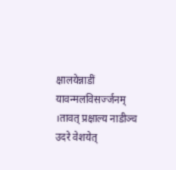क्षालयेन्नाडीं यावन्मलविसर्ज्जनम् ।तावत् प्रक्षाल्य नाडीञ्च उदरे वेशयेत्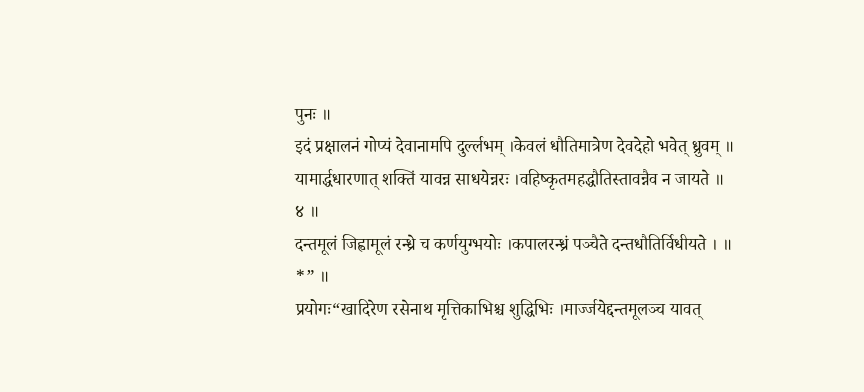पुनः ॥
इदं प्रक्षालनं गोप्यं देवानामपि दुर्ल्लभम् ।केवलं धौतिमात्रेण देवदेहो भवेत् ध्रुवम् ॥
यामार्द्धधारणात् शक्तिं यावन्न साधयेन्नरः ।वहिष्कृतमहद्धौतिस्तावन्नैव न जायते ॥
४ ॥
दन्तमूलं जिह्वामूलं रन्ध्रे च कर्णयुग्भयोः ।कपालरन्ध्रं पञ्चैते दन्तधौतिर्विधीयते । ॥
*” ॥
प्रयोगः“खादिरेण रसेनाथ मृत्तिकाभिश्च शुद्धिभिः ।मार्ज्जयेद्दन्तमूलञ्च यावत्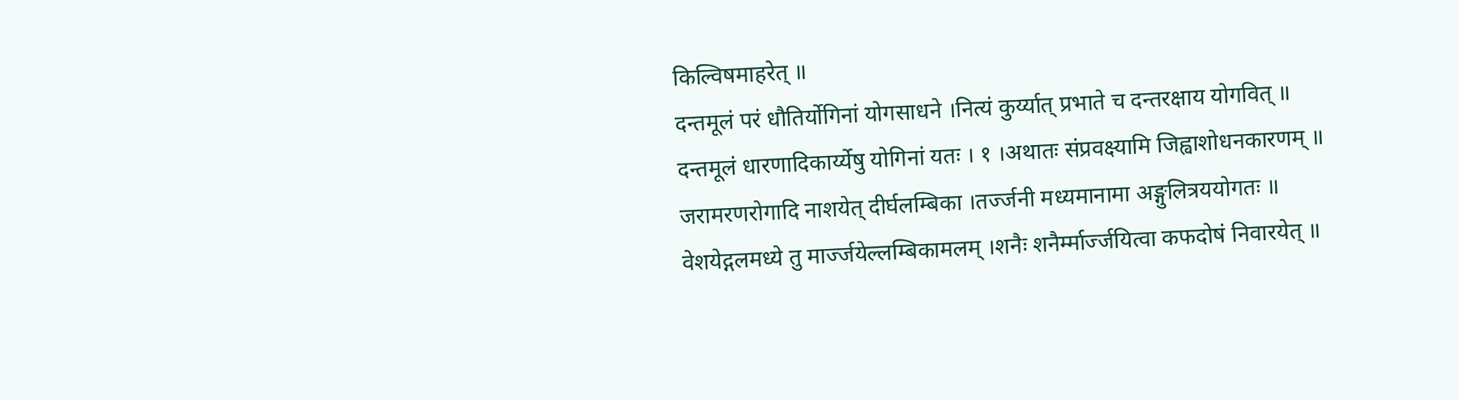किल्विषमाहरेत् ॥
दन्तमूलं परं धौतिर्योगिनां योगसाधने ।नित्यं कुर्य्यात् प्रभाते च दन्तरक्षाय योगवित् ॥
दन्तमूलं धारणादिकार्य्येषु योगिनां यतः । १ ।अथातः संप्रवक्ष्यामि जिह्वाशोधनकारणम् ॥
जरामरणरोगादि नाशयेत् दीर्घलम्बिका ।तर्ज्जनी मध्यमानामा अङ्गुलित्रययोगतः ॥
वेशयेद्गलमध्ये तु मार्ज्जयेल्लम्बिकामलम् ।शनैः शनैर्म्मार्ज्जयित्वा कफदोषं निवारयेत् ॥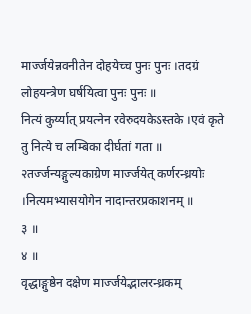मार्ज्जयेन्नवनीतेन दोहयेच्च पुनः पुनः ।तदग्रं लोहयन्त्रेण घर्षयित्वा पुनः पुनः ॥
नित्यं कुर्य्यात् प्रयत्नेन रवेरुदयकेऽस्तके ।एवं कृते तु नित्ये च लम्बिका दीर्घतां गता ॥
२तर्ज्जन्यङ्गुल्यकाग्रेण मार्ज्जयेत् कर्णरन्ध्रयोः ।नित्यमभ्यासयोगेन नादान्तरप्रकाशनम् ॥
३ ॥
४ ॥
वृद्धाङ्गुष्ठेन दक्षेण मार्ज्जयेद्भालरन्ध्रकम्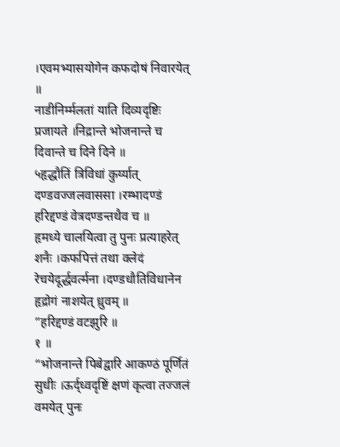।एवमभ्यासयोगेन कफदोषं निवारयेत् ॥
नाडीनिर्म्मलतां याति दिव्यदृष्टिः प्रजायते ।निद्रान्ते भोजनान्ते च दिवान्ते च दिने दिने ॥
५हृद्धौतिं त्रिविधां कुर्य्यात् दण्डवज्जलवाससा ।रम्भादण्डं हरिद्दण्डं वेत्रदण्डन्तथैव च ॥
हृमध्ये चालयित्वा तु पुनः प्रत्याहरेत् शनैः ।कफपित्तं तथा क्लेदं रेचयेदूर्द्धवर्त्मना ।दण्डधौतिविधानेन हृद्रोगं नाशयेत् ध्रुवम् ॥
”हरिद्दण्डं वटझुरि ॥
१ ॥
“भोजनान्ते पिबेद्वारि आकण्ठं पूर्णितं सुधीः ।ऊर्द्ध्वदृष्टिं क्षणं कृत्वा तज्जलं वमयेत् पुनः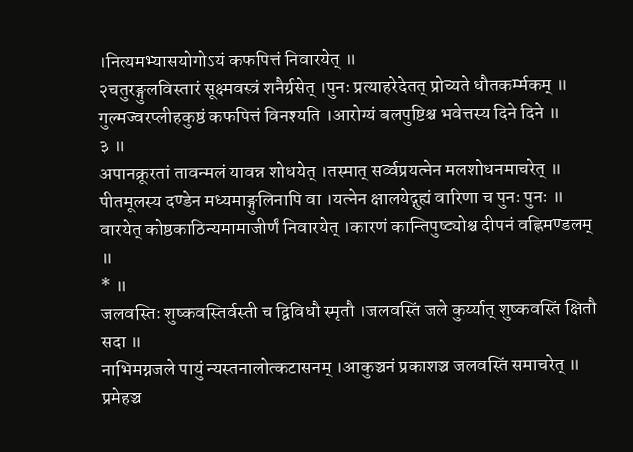।नित्यमभ्यासयोगोऽयं कफपित्तं निवारयेत् ॥
२चतुरङ्गुलविस्तारं सूक्ष्मवस्त्रं शनैर्ग्रसेत् ।पुनः प्रत्याहरेदेतत् प्रोच्यते धौतकर्म्मकम् ॥
गुल्मज्वरप्लीहकुष्ठं कफपित्तं विनश्यति ।आरोग्यं बलपुष्टिश्च भवेत्तस्य दिने दिने ॥
३ ॥
अपानक्रूरतां तावन्मलं यावन्न शोधयेत् ।तस्मात् सर्व्वप्रयत्नेन मलशोधनमाचरेत् ॥
पीतमूलस्य दण्डेन मध्यमाङ्गुलिनापि वा ।यत्नेन क्षालयेद्गुह्यं वारिणा च पुनः पुनः ॥
वारयेत् कोष्ठकाठिन्यमामाजीर्णं निवारयेत् ।कारणं कान्तिपुष्ट्योश्च दीपनं वह्निमण्डलम् ॥
* ॥
जलवस्तिः शुष्कवस्तिर्वस्ती च द्विविधौ स्मृतौ ।जलवस्तिं जले कुर्य्यात् शुष्कवस्तिं क्षितौ सदा ॥
नाभिमग्नजले पायुं न्यस्तनालोत्कटासनम् ।आकुञ्चनं प्रकाशञ्च जलवस्तिं समाचरेत् ॥
प्रमेहञ्च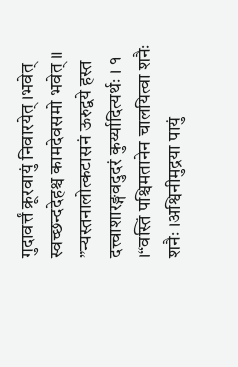गुदावर्त्तं क्रूरवायुं निवारयेत् ।भवेत् स्वच्छन्ददेहश्च कामदेवसमो भवेत् ॥
”न्यस्तनालोत्कटासनं ऊरुद्वये हस्त दत्त्वाशारङ्गवदुदरं कुर्य्यादित्यर्थः । १ ।“वस्तिं पश्चिमतानेन चालयित्वा शनैः शनैः ।अश्विनीमुद्रया पायुं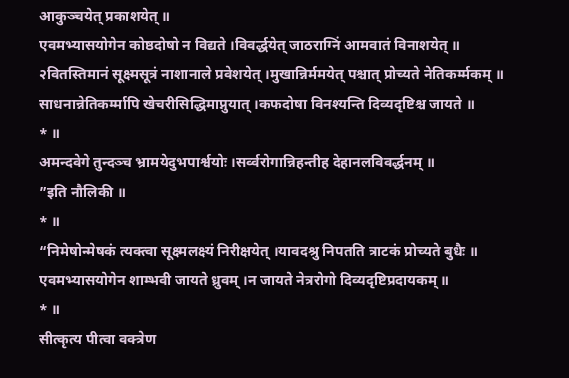आकुञ्चयेत् प्रकाशयेत् ॥
एवमभ्यासयोगेन कोष्ठदोषो न विद्यते ।विवर्द्धयेत् जाठराग्निं आमवातं विनाशयेत् ॥
२वितस्तिमानं सूक्ष्मसूत्रं नाशानाले प्रवेशयेत् ।मुखान्निर्ममयेत् पश्चात् प्रोच्यते नेतिकर्म्मकम् ॥
साधनान्नेतिकर्म्मापि खेचरीसिद्धिमाप्नुयात् ।कफदोषा विनश्यन्ति दिव्यदृष्टिश्च जायते ॥
* ॥
अमन्दवेगे तुन्दञ्च भ्रामयेदुभपार्श्वयोः ।सर्व्वरोगान्निहन्तीह देहानलविवर्द्धनम् ॥
”इति नौलिकी ॥
* ॥
“निमेषोन्मेषकं त्यक्त्वा सूक्ष्मलक्ष्यं निरीक्षयेत् ।यावदश्रु निपतति त्राटकं प्रोच्यते बुधैः ॥
एवमभ्यासयोगेन शाम्भवी जायते ध्रुवम् ।न जायते नेत्ररोगो दिव्यदृष्टिप्रदायकम् ॥
* ॥
सीत्कृत्य पीत्वा वक्त्रेण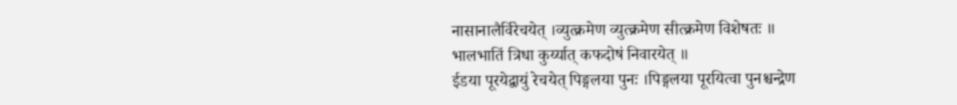नासानालैर्विरेचयेत् ।व्युत्क्रमेण व्युत्क्रमेण सीत्क्रमेण विशेषतः ॥
भालभातिं त्रिधा कुर्य्यात् कफदोषं निवारयेत् ॥
ईडया पूरयेद्वायुं रेचयेत् पिङ्गलया पुनः ।पिङ्गलया पूरयित्वा पुनश्चन्द्रेण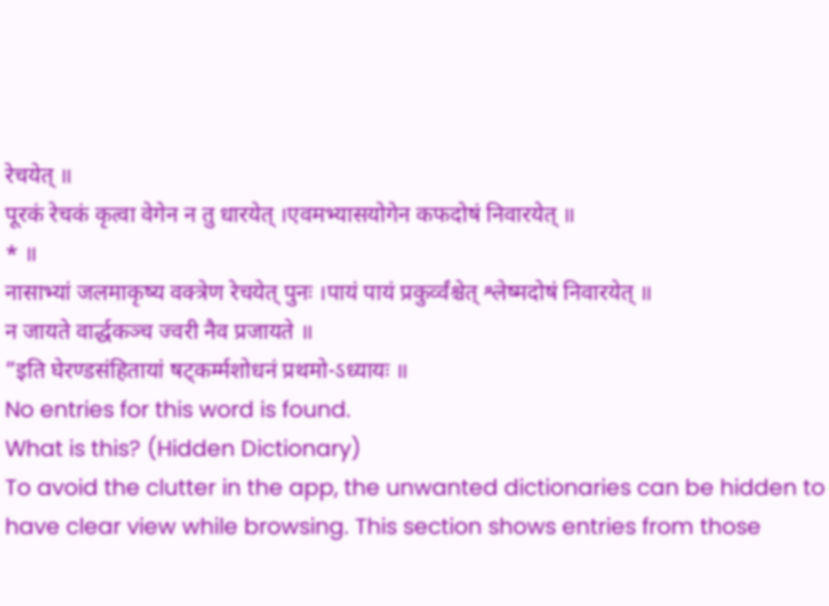रेचयेत् ॥
पूरकं रेचकं कृत्वा वेगेन न तु धारयेत् ।एवमभ्यासयोगेन कफदोषं निवारयेत् ॥
* ॥
नासाभ्यां जलमाकृष्य वक्त्रेण रेचयेत् पुनः ।पायं पायं प्रकुर्व्वंश्चेत् श्लेष्मदोषं निवारयेत् ॥
न जायते वार्द्धकञ्च ज्वरी नैव प्रजायते ॥
”इति घेरण्डसंहितायां षट्कर्म्मशोधनं प्रथमो-ऽध्यायः ॥
No entries for this word is found.
What is this? (Hidden Dictionary)
To avoid the clutter in the app, the unwanted dictionaries can be hidden to have clear view while browsing. This section shows entries from those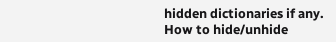hidden dictionaries if any.
How to hide/unhide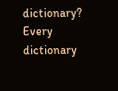dictionary?
Every dictionary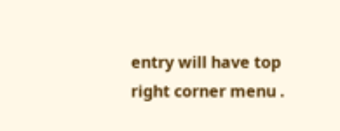entry will have top right corner menu .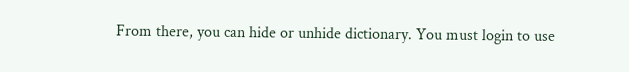From there, you can hide or unhide dictionary. You must login to use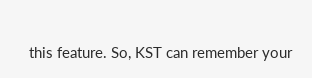this feature. So, KST can remember your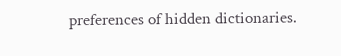preferences of hidden dictionaries.